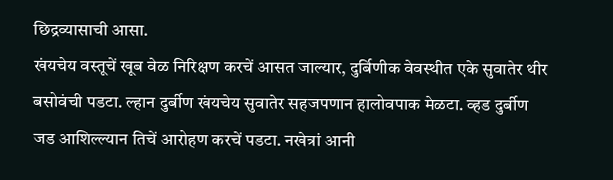छिद्रव्यासाची आसा.
खंयचेय वस्तूचें खूब वेळ निरिक्षण करचें आसत जाल्यार, दुर्बिणीक वेवस्थीत एके सुवातेर थीर बसोवंची पडटा. ल्हान दुर्बीण खंयचेय सुवातेर सहजपणान हालोवपाक मेळटा. व्हड दुर्बीण जड आशिल्ल्यान तिचें आरोहण करचें पडटा. नखेत्रां आनी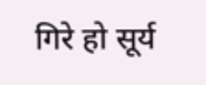गिरे हो सूर्य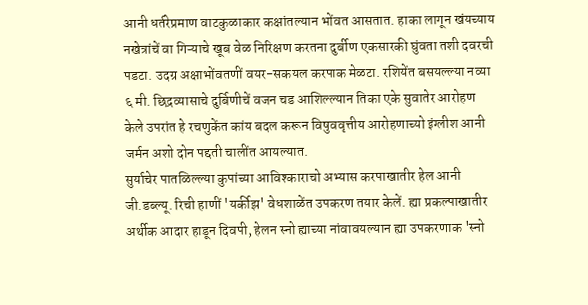आनी धर्तरेप्रमाण वाटकुळाकार कक्षांतल्यान भोंवत आसतात. हाका लागून खंयच्याय नखेत्रांचें वा गिऱ्याचे खूब वेळ निरिक्षण करतना दुर्बीण एकसारकी घुंवता तशी दवरची पडटा. उदग्र अक्षाभोंवतणीं वयर-सकयल करपाक मेळटा. रशियेंत बसयल्ल्या नव्या ६ मी. छिद्रव्यासाचे दुर्बिणीचें वजन चड आशिल्ल्यान तिका एके सुवातेर आरोहण केले उपरांत हे रचणुकेंत कांय बदल करून विषुववृत्तीय आरोहणाच्यो इंग्लीश आनी जर्मन अशो दोन पद्दती चालींत आयल्यात.
सुर्याचेर पातळिल्ल्या कुपांच्या आविश्काराचो अभ्यास करपाखातीर हेल आनी जी.डब्ल्यू. रिची हाणीं 'यर्कीझ' वेधशाळेंत उपकरण तयार केलें. ह्या प्रकल्पाखातीर अर्थीक आदार हाडून दिवपी, हेलन स्नो ह्याच्या नांवावयल्यान ह्या उपकरणाक 'स्नो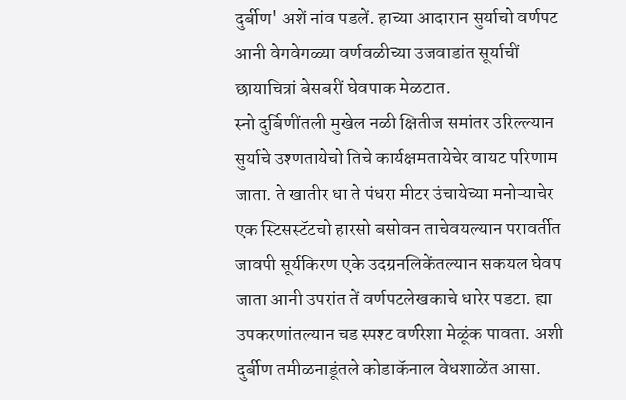दुर्बीण' अशें नांव पडलें. हाच्या आदारान सुर्याचो वर्णपट आनी वेगवेगळ्या वर्णवळीच्या उजवाडांत सूर्याचीं छायाचित्रां बेसबरीं घेवपाक मेळटात.
स्नो दुर्बिणींतली मुखेल नळी क्षितीज समांतर उरिल्ल्यान सुर्याचे उश्णतायेचो तिचे कार्यक्षमतायेचेर वायट परिणाम जाता. ते खातीर धा ते पंधरा मीटर उंचायेच्या मनोऱ्याचेर एक स्टिसस्टॅटचो हारसो बसोवन ताचेवयल्यान परावर्तीत जावपी सूर्यकिरण एके उदग्रनलिकेंतल्यान सकयल घेवप जाता आनी उपरांत तें वर्णपटलेखकाचे धारेर पडटा. ह्या उपकरणांतल्यान चड स्पश्ट वर्णरेशा मेळूंक पावता. अशी दुर्बीण तमीळनाडूंतले कोडाकॅनाल वेधशाळेंत आसा.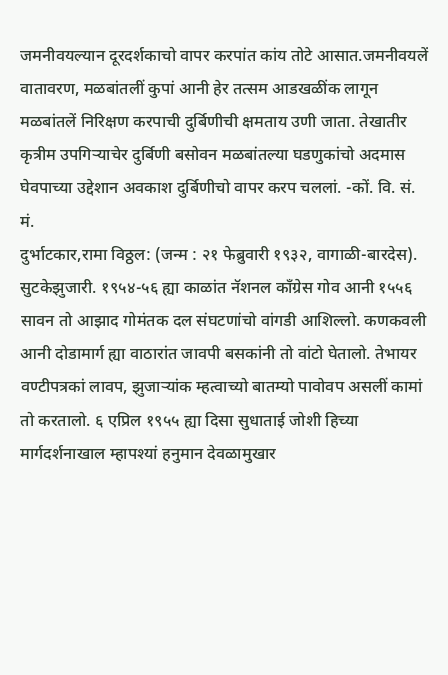जमनीवयल्यान दूरदर्शकाचो वापर करपांत कांय तोटे आसात.जमनीवयलें वातावरण, मळबांतलीं कुपां आनी हेर तत्सम आडखळींक लागून मळबांतलें निरिक्षण करपाची दुर्बिणीची क्षमताय उणी जाता. तेखातीर कृत्रीम उपगिऱ्याचेर दुर्बिणी बसोवन मळबांतल्या घडणुकांचो अदमास घेवपाच्या उद्देशान अवकाश दुर्बिणीचो वापर करप चललां. -कों. वि. सं. मं.
दुर्भाटकार,रामा विठ्ठल: (जन्म : २१ फेब्रुवारी १९३२, वागाळी-बारदेस). सुटकेझुजारी. १९५४-५६ ह्या काळांत नॅशनल काँग्रेस गोव आनी १५५६ सावन तो आझाद गोमंतक दल संघटणांचो वांगडी आशिल्लो. कणकवली आनी दोडामार्ग ह्या वाठारांत जावपी बसकांनी तो वांटो घेतालो. तेभायर वण्टीपत्रकां लावप, झुजाऱ्यांक म्हत्वाच्यो बातम्यो पावोवप असलीं कामां तो करतालो. ६ एप्रिल १९५५ ह्या दिसा सुधाताई जोशी हिच्या मार्गदर्शनाखाल म्हापश्यां हनुमान देवळामुखार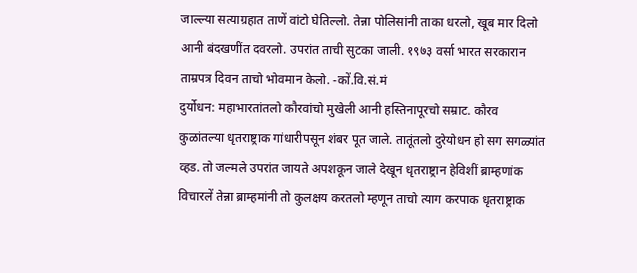जाल्ल्या सत्याग्रहात ताणें वांटो घेतिल्लो. तेन्ना पोलिसांनी ताका धरलो, खूब मार दिलो आनी बंदखणींत दवरलो. उपरांत ताची सुटका जाली. १९७३ वर्सा भारत सरकारान ताम्रपत्र दिवन ताचो भोवमान केलो. -कों.वि.सं.मं
दुर्योधन: महाभारतांतलो कौरवांचो मुखेली आनी हस्तिनापूरचो सम्राट. कौरव कुळांतल्या धृतराष्ट्राक गांधारीपसून शंबर पूत जाले. तातूंतलो दुरेयोधन हो सग सगळ्यांत व्हड. तो जल्मले उपरांत जायते अपशकून जाले देखून धृतराष्ट्रान हेविशीं ब्राम्हणांक विचारलें तेन्ना ब्राम्हमांनी तो कुलक्षय करतलो म्हणून ताचो त्याग करपाक धृतराष्ट्राक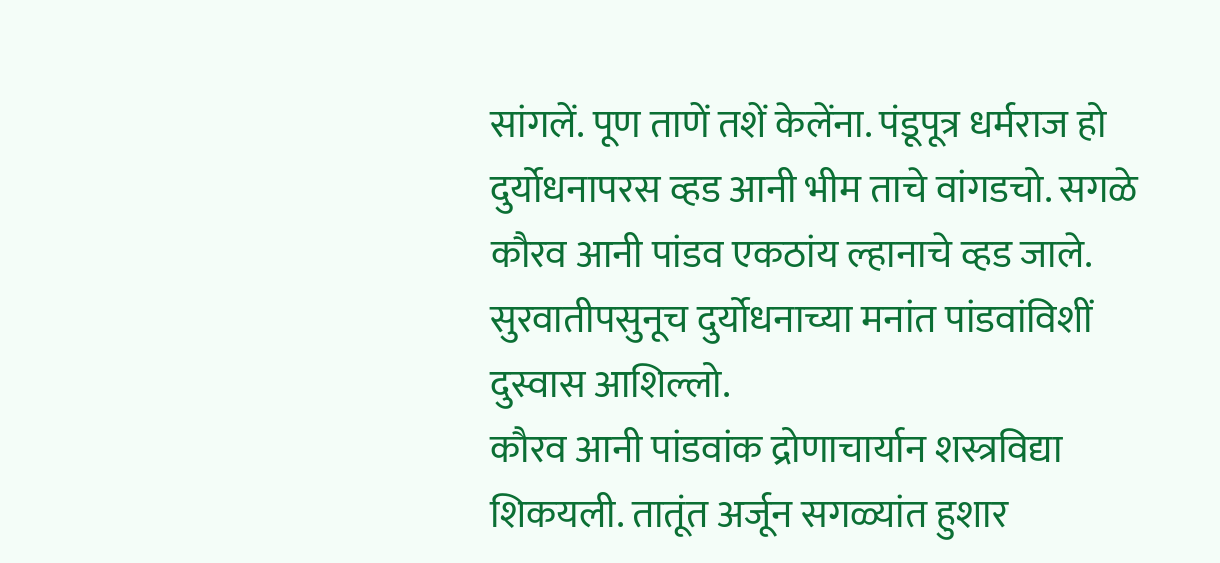सांगलें. पूण ताणें तशें केलेंना. पंडूपूत्र धर्मराज हो दुर्योधनापरस व्हड आनी भीम ताचे वांगडचो. सगळे कौरव आनी पांडव एकठांय ल्हानाचे व्हड जाले. सुरवातीपसुनूच दुर्योधनाच्या मनांत पांडवांविशीं दुस्वास आशिल्लो.
कौरव आनी पांडवांक द्रोणाचार्यान शस्त्रविद्या शिकयली. तातूंत अर्जून सगळ्यांत हुशार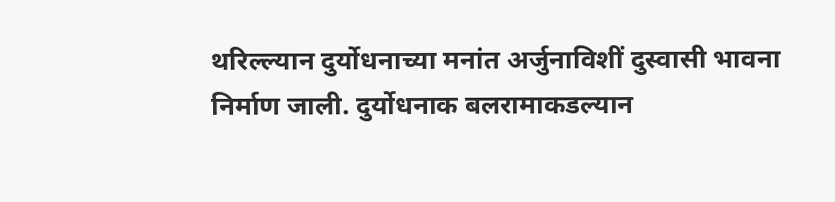थरिल्ल्यान दुर्योधनाच्या मनांत अर्जुनाविशीं दुस्वासी भावना निर्माण जाली. दुर्योधनाक बलरामाकडल्यान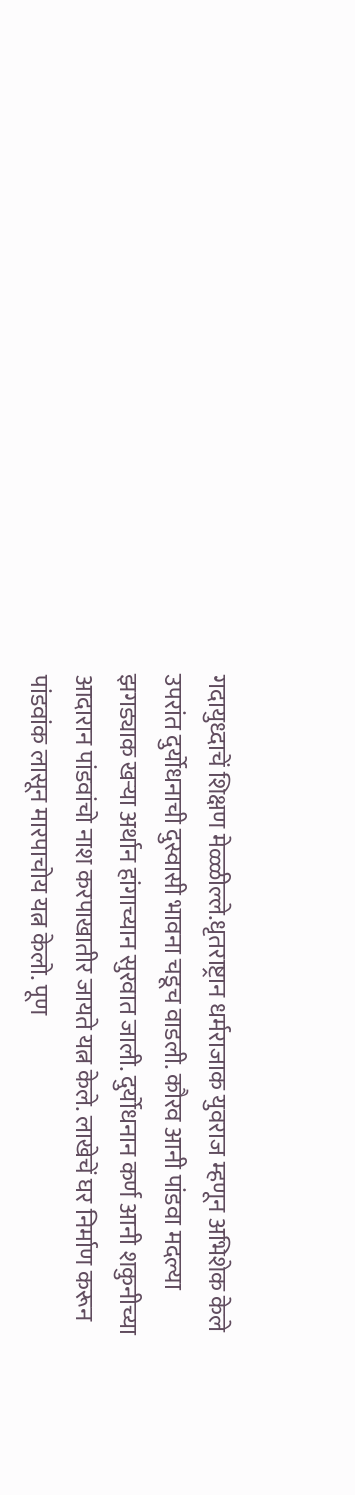गदायुध्दाचें शिक्षण मेळ्ळील्ले.धृतराष्ट्रान धर्मराजाक युवराज म्हणून अभिशेक केले उपरांत दुर्योधनाची दुस्वासी भावना चडूच वाडली. कौरव आनी पांडवा मदल्या झगड्याक खऱ्या अर्थान हांगाच्यान सुरवात जाली. दुर्योधनान कर्ण आनी शकुनीच्या आदारान पांडवांचो नाश करपाखातीर जायते यत्न केले. लाखेचें घर निर्माण करून पांडवांक लासून मारपाचोय यत्न केलो. पूण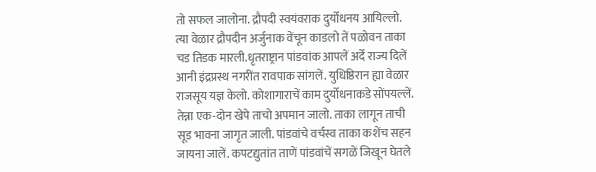तो सफल जालोना. द्रौपदी स्वयंवराक दुर्योधनय आयिल्लो. त्या वेळार द्रौपदीन अर्जुनाक वेंचून काडलो तें पळोवन ताका चड तिडक मारली.धृतराष्ट्रान पांडवांक आपलें अर्दें राज्य दिलें आनी इंद्रप्रस्थ नगरींत रावपाक सांगलें. युधिष्ठिरान ह्या वेळार राजसूय यज्ञ केलो. कोशागाराचें काम दुर्योधनाकडे सोंपयल्लें. तेन्ना एक-दोन खेपे ताचो अपमान जालो. ताका लागून ताची सूड भावना जागृत जाली. पांडवांचे वर्चस्व ताका कशेंच सहन जायना जालें. कपटद्युतांत ताणें पांडवांचें सगळें जिखून घेतले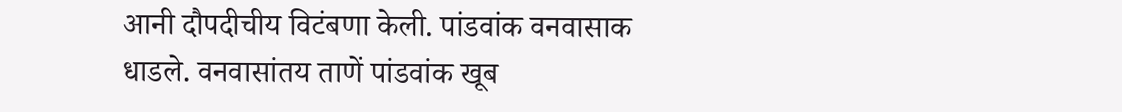आनी दौपदीचीय विटंबणा केली. पांडवांक वनवासाक धाडले. वनवासांतय ताणें पांडवांक खूब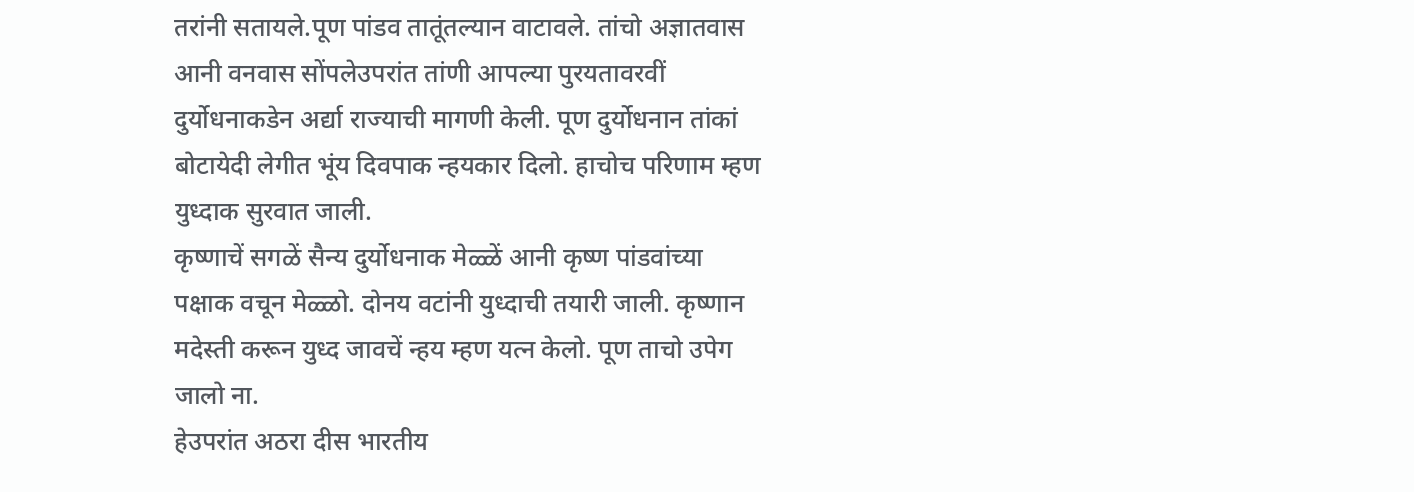तरांनी सतायले.पूण पांडव तातूंतल्यान वाटावले. तांचो अज्ञातवास आनी वनवास सोंपलेउपरांत तांणी आपल्या पुरयतावरवीं दुर्योधनाकडेन अर्द्या राज्याची मागणी केली. पूण दुर्योधनान तांकां बोटायेदी लेगीत भूंय दिवपाक न्हयकार दिलो. हाचोच परिणाम म्हण युध्दाक सुरवात जाली.
कृष्णाचें सगळें सैन्य दुर्योधनाक मेळ्ळें आनी कृष्ण पांडवांच्या पक्षाक वचून मेळ्ळो. दोनय वटांनी युध्दाची तयारी जाली. कृष्णान मदेस्ती करून युध्द जावचें न्हय म्हण यत्न केलो. पूण ताचो उपेग जालो ना.
हेउपरांत अठरा दीस भारतीय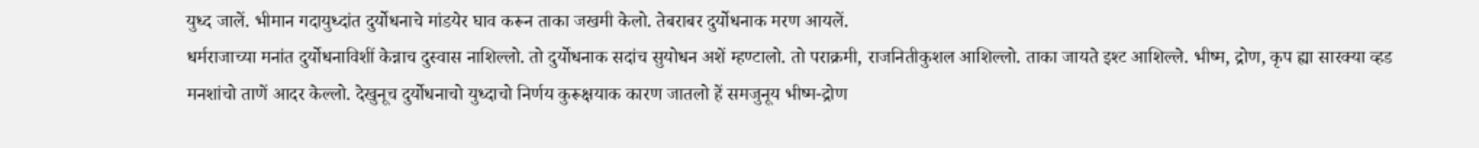युध्द जालें. भीमान गदायुध्दांत दुर्योधनाचे मांडयेर घाव करून ताका जखमी केलो. तेबराबर दुर्योधनाक मरण आयलें.
धर्मराजाच्या मनांत दुर्योधनाविशीं केन्नाच दुस्वास नाशिल्लो. तो दुर्योधनाक सदांच सुयोधन अशें म्हण्टालो. तो पराक्रमी, राजनितीकुशल आशिल्लो. ताका जायते इश्ट आशिल्ले. भीष्म, द्रोण, कृप ह्या सारक्या व्हड मनशांचो ताणें आदर केल्लो. देखुनूच दुर्योधनाचो युध्दाचो निर्णय कुरूक्षयाक कारण जातलो हें समजुनूय भीष्म-द्रोण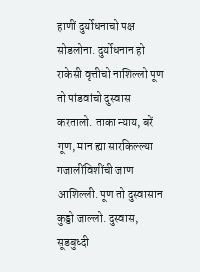हाणीं दुर्योधनाचो पक्ष सोडलोना. दुर्योधनान हो राकेसी वृत्तीचो नाशिल्लो पूण तो पांडवांचो दुस्वास करतालो. ताका न्याय, बरें गूण, मान ह्या सारकिल्ल्या गजालींविशींची जाण आशिल्ली. पूण तो दुस्वासान कुड्डो जाल्लो. दुस्वास, सूडबुध्दी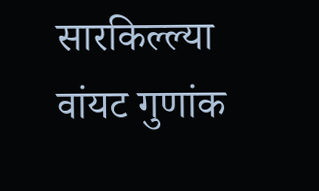सारकिल्ल्या वांयट गुणांक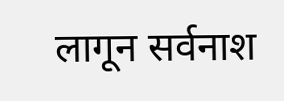लागून सर्वनाश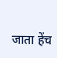जाता हेंच